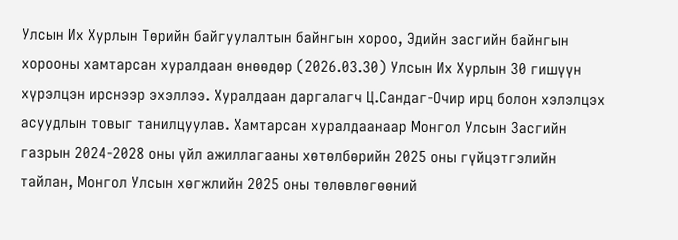Улсын Их Хурлын Төрийн байгуулалтын байнгын хороо, Эдийн засгийн байнгын хорооны хамтарсан хуралдаан өнөөдөр (2026.03.30) Улсын Их Хурлын 30 гишүүн хүрэлцэн ирснээр эхэллээ. Хуралдаан даргалагч Ц.Сандаг-Очир ирц болон хэлэлцэх асуудлын товыг танилцуулав. Хамтарсан хуралдаанаар Монгол Улсын Засгийн газрын 2024-2028 оны үйл ажиллагааны хөтөлбөрийн 2025 оны гүйцэтгэлийн тайлан, Монгол Улсын хөгжлийн 2025 оны төлөвлөгөөний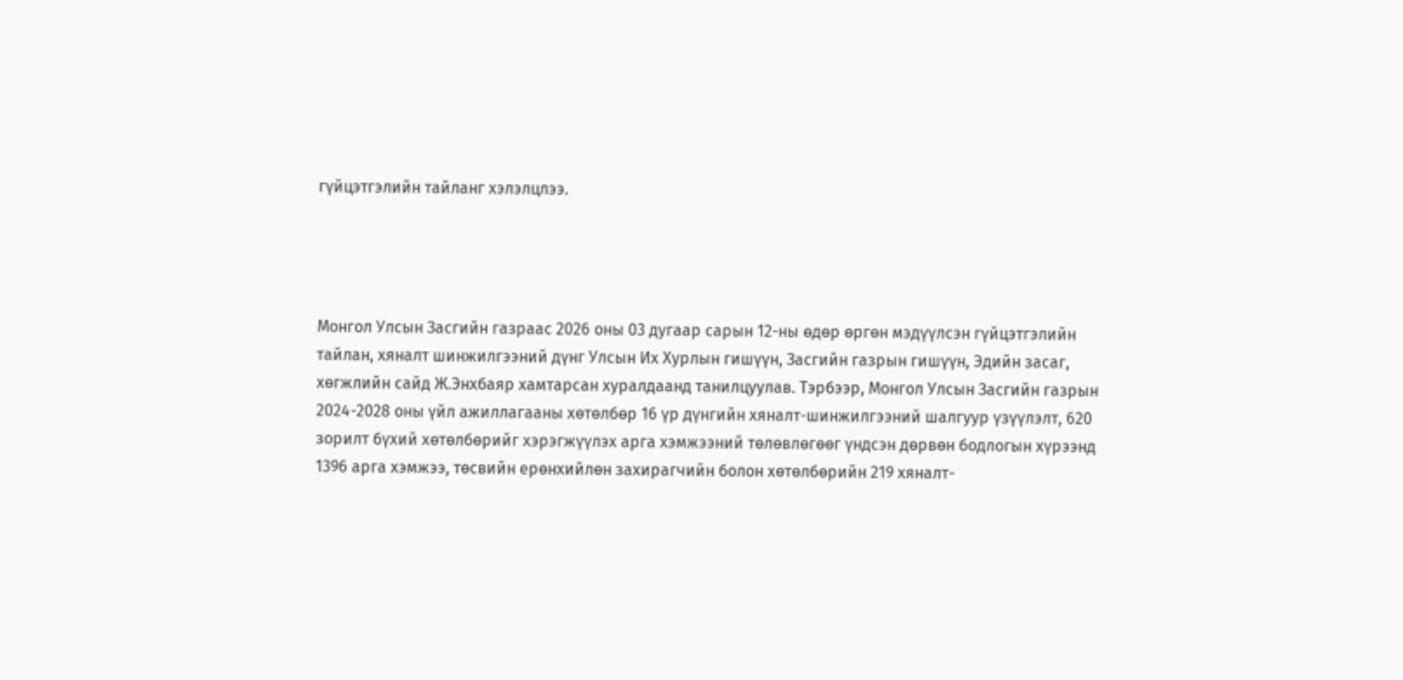гүйцэтгэлийн тайланг хэлэлцлээ.




Монгол Улсын Засгийн газраас 2026 оны 03 дугаар сарын 12-ны өдөр өргөн мэдүүлсэн гүйцэтгэлийн тайлан, хяналт шинжилгээний дүнг Улсын Их Хурлын гишүүн, Засгийн газрын гишүүн, Эдийн засаг, хөгжлийн сайд Ж.Энхбаяр хамтарсан хуралдаанд танилцуулав. Тэрбээр, Монгол Улсын Засгийн газрын 2024-2028 оны үйл ажиллагааны хөтөлбөр 16 үр дүнгийн хяналт-шинжилгээний шалгуур үзүүлэлт, 620 зорилт бүхий хөтөлбөрийг хэрэгжүүлэх арга хэмжээний төлөвлөгөөг үндсэн дөрвөн бодлогын хүрээнд 1396 арга хэмжээ, төсвийн ерөнхийлөн захирагчийн болон хөтөлбөрийн 219 хяналт-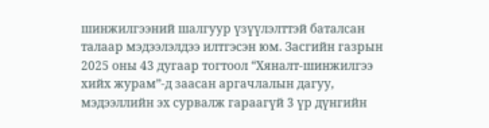шинжилгээний шалгуур үзүүлэлттэй баталсан талаар мэдээлэлдээ илтгэсэн юм. Засгийн газрын 2025 оны 43 дугаар тогтоол “Хяналт-шинжилгээ хийх журам”-д заасан аргачлалын дагуу, мэдээллийн эх сурвалж гараагүй 3 үр дүнгийн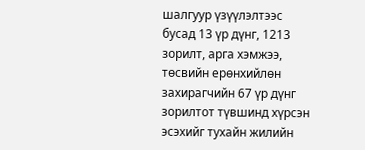шалгуур үзүүлэлтээс бусад 13 үр дүнг, 1213 зорилт, арга хэмжээ, төсвийн ерөнхийлөн захирагчийн 67 үр дүнг зорилтот түвшинд хүрсэн эсэхийг тухайн жилийн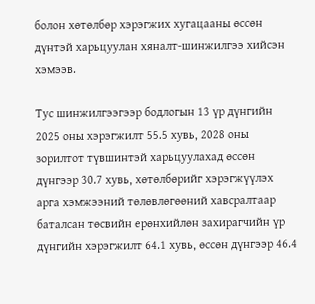болон хөтөлбөр хэрэгжих хугацааны өссөн дүнтэй харьцуулан хяналт-шинжилгээ хийсэн хэмээв.

Тус шинжилгээгээр бодлогын 13 үр дүнгийн 2025 оны хэрэгжилт 55.5 хувь, 2028 оны  зорилтот түвшинтэй харьцуулахад өссөн дүнгээр 30.7 хувь, хөтөлбөрийг хэрэгжүүлэх арга хэмжээний төлөвлөгөөний хавсралтаар баталсан төсвийн ерөнхийлөн захирагчийн үр дүнгийн хэрэгжилт 64.1 хувь, өссөн дүнгээр 46.4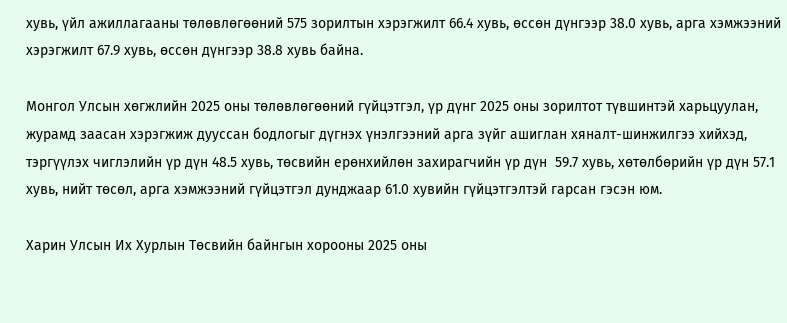хувь, үйл ажиллагааны төлөвлөгөөний 575 зорилтын хэрэгжилт 66.4 хувь, өссөн дүнгээр 38.0 хувь, арга хэмжээний хэрэгжилт 67.9 хувь, өссөн дүнгээр 38.8 хувь байна.

Монгол Улсын хөгжлийн 2025 оны төлөвлөгөөний гүйцэтгэл, үр дүнг 2025 оны зорилтот түвшинтэй харьцуулан, журамд заасан хэрэгжиж дууссан бодлогыг дүгнэх үнэлгээний арга зүйг ашиглан хяналт-шинжилгээ хийхэд, тэргүүлэх чиглэлийн үр дүн 48.5 хувь, төсвийн ерөнхийлөн захирагчийн үр дүн  59.7 хувь, хөтөлбөрийн үр дүн 57.1 хувь, нийт төсөл, арга хэмжээний гүйцэтгэл дунджаар 61.0 хувийн гүйцэтгэлтэй гарсан гэсэн юм.

Харин Улсын Их Хурлын Төсвийн байнгын хорооны 2025 оны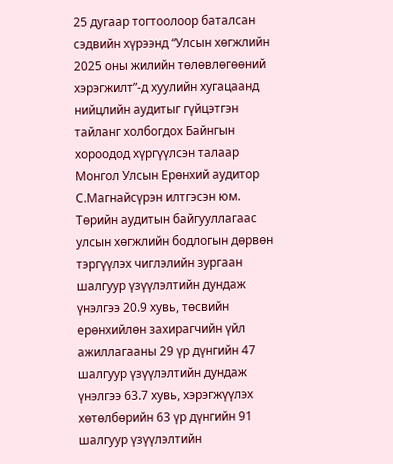25 дугаар тогтоолоор баталсан сэдвийн хүрээнд “Улсын хөгжлийн 2025 оны жилийн төлөвлөгөөний хэрэгжилт”-д хуулийн хугацаанд нийцлийн аудитыг гүйцэтгэн тайланг холбогдох Байнгын хороодод хүргүүлсэн талаар Монгол Улсын Ерөнхий аудитор С.Магнайсүрэн илтгэсэн юм. Төрийн аудитын байгууллагаас улсын хөгжлийн бодлогын дөрвөн тэргүүлэх чиглэлийн зургаан шалгуур үзүүлэлтийн дундаж үнэлгээ 20.9 хувь, төсвийн ерөнхийлөн захирагчийн үйл ажиллагааны 29 үр дүнгийн 47 шалгуур үзүүлэлтийн дундаж үнэлгээ 63.7 хувь, хэрэгжүүлэх хөтөлбөрийн 63 үр дүнгийн 91 шалгуур үзүүлэлтийн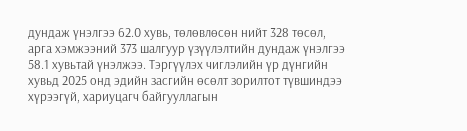дундаж үнэлгээ 62.0 хувь, төлөвлөсөн нийт 328 төсөл, арга хэмжээний 373 шалгуур үзүүлэлтийн дундаж үнэлгээ 58.1 хувьтай үнэлжээ. Тэргүүлэх чиглэлийн үр дүнгийн хувьд 2025 онд эдийн засгийн өсөлт зорилтот түвшиндээ хүрээгүй, хариуцагч байгууллагын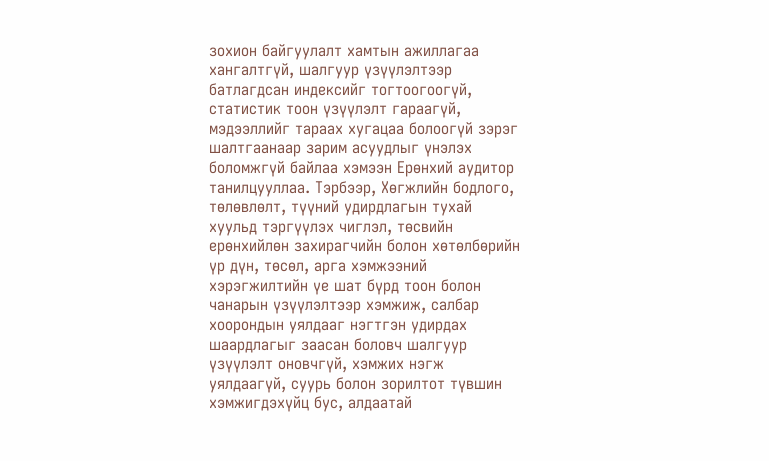зохион байгуулалт хамтын ажиллагаа хангалтгүй, шалгуур үзүүлэлтээр батлагдсан индексийг тогтоогоогүй, статистик тоон үзүүлэлт гараагүй, мэдээллийг тараах хугацаа болоогүй зэрэг шалтгаанаар зарим асуудлыг үнэлэх боломжгүй байлаа хэмээн Ерөнхий аудитор танилцууллаа. Тэрбээр, Хөгжлийн бодлого, төлөвлөлт, түүний удирдлагын тухай хуульд тэргүүлэх чиглэл, төсвийн ерөнхийлөн захирагчийн болон хөтөлбөрийн үр дүн, төсөл, арга хэмжээний хэрэгжилтийн үе шат бүрд тоон болон чанарын үзүүлэлтээр хэмжиж, салбар хоорондын уялдааг нэгтгэн удирдах шаардлагыг заасан боловч шалгуур үзүүлэлт оновчгүй, хэмжих нэгж уялдаагүй, суурь болон зорилтот түвшин хэмжигдэхүйц бус, алдаатай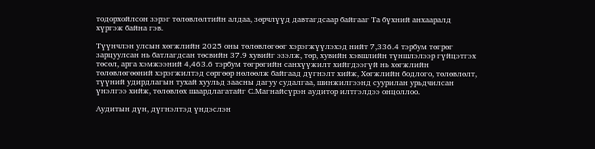тодорхойлсон зэрэг төлөвлөлтийн алдаа, зөрчлүүд давтагдсаар байгааг Та бүхний анхааралд хүргэж байна гэв.

Түүнчлэн улсын хөгжлийн 2025 оны төлөвлөгөөг хэрэгжүүлэхэд нийт 7,336.4 тэрбум төгрөг зарцуулсан нь батлагдсан төсвийн 37.9 хувийг эзэлж, төр, хувийн хэвшлийн түншлэлээр гүйцэтгэх төсөл, арга хэмжээний 4,463.6 тэрбум төгрөгийн санхүүжилт хийгдээгүй нь хөгжлийн төлөвлөгөөний хэрэгжилтэд сөргөөр нөлөөлж байгаад дүгнэлт хийж, Хөгжлийн бодлого, төлөвлөлт, түүний удирдлагын тухай хуульд заасны дагуу судалгаа, шинжилгээнд суурилан урьдчилсан үнэлгээ хийж, төлөвлөх шаардлагатайг С.Магнайсүрэн аудитор илтгэлдээ онцоллоо.

Аудитын дүн, дүгнэлтэд үндэслэн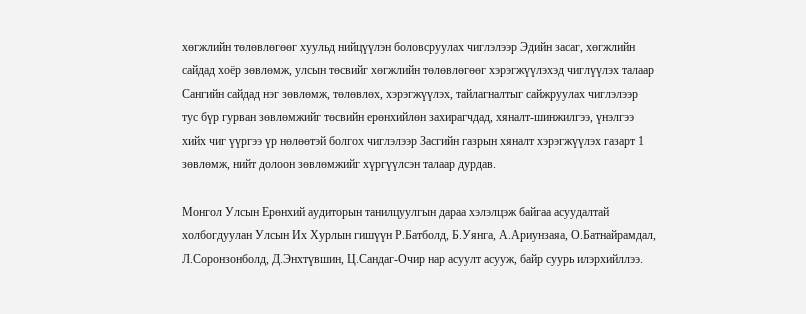хөгжлийн төлөвлөгөөг хуульд нийцүүлэн боловсруулах чиглэлээр Эдийн засаг, хөгжлийн сайдад хоёр зөвлөмж, улсын төсвийг хөгжлийн төлөвлөгөөг хэрэгжүүлэхэд чиглүүлэх талаар Сангийн сайдад нэг зөвлөмж, төлөвлөх, хэрэгжүүлэх, тайлагналтыг сайжруулах чиглэлээр тус бүр гурван зөвлөмжийг төсвийн ерөнхийлөн захирагчдад, хяналт-шинжилгээ, үнэлгээ хийх чиг үүргээ үр нөлөөтэй болгох чиглэлээр Засгийн газрын хяналт хэрэгжүүлэх газарт 1 зөвлөмж, нийт долоон зөвлөмжийг хүргүүлсэн талаар дурдав.

Монгол Улсын Ерөнхий аудиторын танилцуулгын дараа хэлэлцэж байгаа асуудалтай холбогдуулан Улсын Их Хурлын гишүүн Р.Батболд, Б.Уянга, А.Ариунзаяа, О.Батнайрамдал, Л.Соронзонболд, Д.Энхтүвшин, Ц.Сандаг-Очир нар асуулт асууж, байр суурь илэрхийллээ.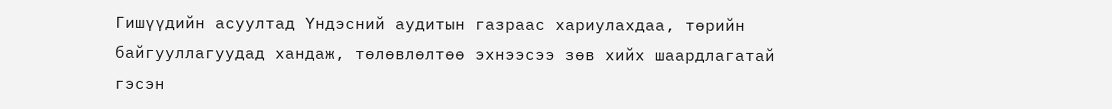Гишүүдийн асуултад Үндэсний аудитын газраас хариулахдаа, төрийн байгууллагуудад хандаж, төлөвлөлтөө эхнээсээ зөв хийх шаардлагатай гэсэн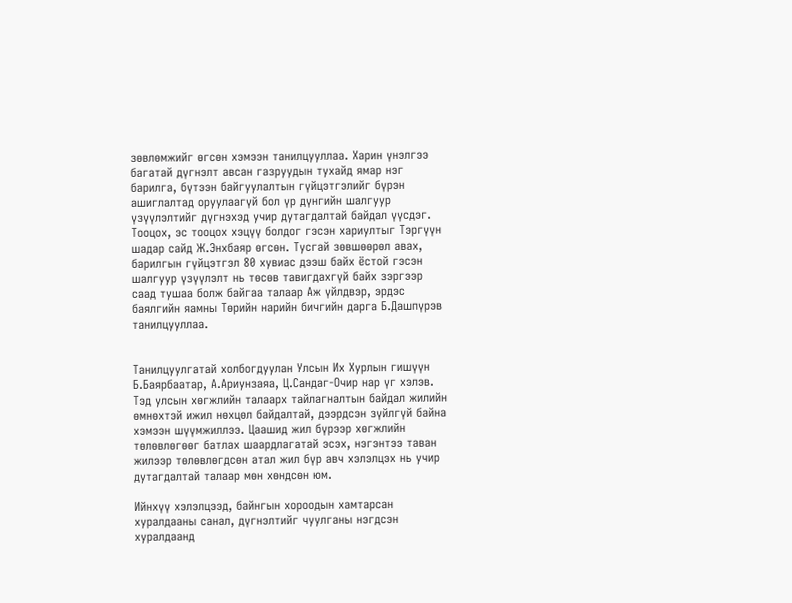зөвлөмжийг өгсөн хэмээн танилцууллаа. Харин үнэлгээ багатай дүгнэлт авсан газруудын тухайд ямар нэг барилга, бүтээн байгуулалтын гүйцэтгэлийг бүрэн ашиглалтад оруулаагүй бол үр дүнгийн шалгуур үзүүлэлтийг дүгнэхэд учир дутагдалтай байдал үүсдэг. Тооцох, эс тооцох хэцүү болдог гэсэн хариултыг Тэргүүн шадар сайд Ж.Энхбаяр өгсөн. Тусгай зөвшөөрөл авах, барилгын гүйцэтгэл 80 хувиас дээш байх ёстой гэсэн шалгуур үзүүлэлт нь төсөв тавигдахгүй байх зэргээр саад тушаа болж байгаа талаар Аж үйлдвэр, эрдэс баялгийн яамны Төрийн нарийн бичгийн дарга Б.Дашпүрэв танилцууллаа.


Танилцуулгатай холбогдуулан Улсын Их Хурлын гишүүн Б.Баярбаатар, А.Ариунзаяа, Ц.Сандаг-Очир нар үг хэлэв. Тэд улсын хөгжлийн талаарх тайлагналтын байдал жилийн өмнөхтэй ижил нөхцөл байдалтай, дээрдсэн зүйлгүй байна хэмээн шүүмжиллээ. Цаашид жил бүрээр хөгжлийн төлөвлөгөөг батлах шаардлагатай эсэх, нэгэнтээ таван жилээр төлөвлөгдсөн атал жил бүр авч хэлэлцэх нь учир дутагдалтай талаар мөн хөндсөн юм.

Ийнхүү хэлэлцээд, байнгын хороодын хамтарсан хуралдааны санал, дүгнэлтийг чуулганы нэгдсэн хуралдаанд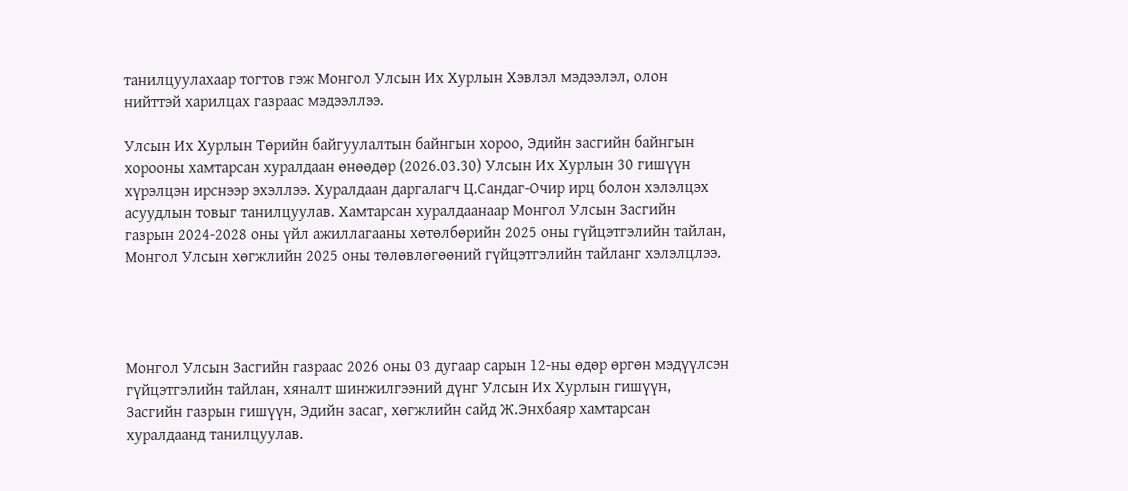танилцуулахаар тогтов гэж Монгол Улсын Их Хурлын Хэвлэл мэдээлэл, олон нийттэй харилцах газраас мэдээллээ.

Улсын Их Хурлын Төрийн байгуулалтын байнгын хороо, Эдийн засгийн байнгын хорооны хамтарсан хуралдаан өнөөдөр (2026.03.30) Улсын Их Хурлын 30 гишүүн хүрэлцэн ирснээр эхэллээ. Хуралдаан даргалагч Ц.Сандаг-Очир ирц болон хэлэлцэх асуудлын товыг танилцуулав. Хамтарсан хуралдаанаар Монгол Улсын Засгийн газрын 2024-2028 оны үйл ажиллагааны хөтөлбөрийн 2025 оны гүйцэтгэлийн тайлан, Монгол Улсын хөгжлийн 2025 оны төлөвлөгөөний гүйцэтгэлийн тайланг хэлэлцлээ.




Монгол Улсын Засгийн газраас 2026 оны 03 дугаар сарын 12-ны өдөр өргөн мэдүүлсэн гүйцэтгэлийн тайлан, хяналт шинжилгээний дүнг Улсын Их Хурлын гишүүн, Засгийн газрын гишүүн, Эдийн засаг, хөгжлийн сайд Ж.Энхбаяр хамтарсан хуралдаанд танилцуулав.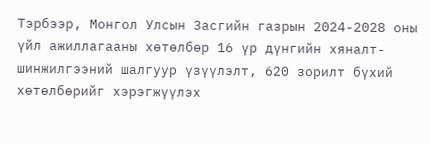Тэрбээр, Монгол Улсын Засгийн газрын 2024-2028 оны үйл ажиллагааны хөтөлбөр 16 үр дүнгийн хяналт-шинжилгээний шалгуур үзүүлэлт, 620 зорилт бүхий хөтөлбөрийг хэрэгжүүлэх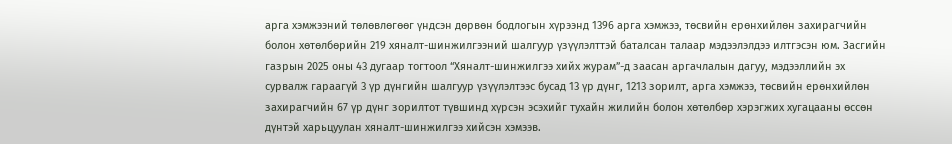арга хэмжээний төлөвлөгөөг үндсэн дөрвөн бодлогын хүрээнд 1396 арга хэмжээ, төсвийн ерөнхийлөн захирагчийн болон хөтөлбөрийн 219 хяналт-шинжилгээний шалгуур үзүүлэлттэй баталсан талаар мэдээлэлдээ илтгэсэн юм. Засгийн газрын 2025 оны 43 дугаар тогтоол “Хяналт-шинжилгээ хийх журам”-д заасан аргачлалын дагуу, мэдээллийн эх сурвалж гараагүй 3 үр дүнгийн шалгуур үзүүлэлтээс бусад 13 үр дүнг, 1213 зорилт, арга хэмжээ, төсвийн ерөнхийлөн захирагчийн 67 үр дүнг зорилтот түвшинд хүрсэн эсэхийг тухайн жилийн болон хөтөлбөр хэрэгжих хугацааны өссөн дүнтэй харьцуулан хяналт-шинжилгээ хийсэн хэмээв.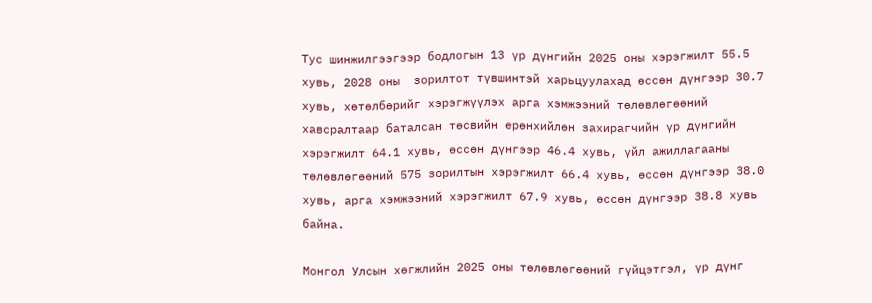Тус шинжилгээгээр бодлогын 13 үр дүнгийн 2025 оны хэрэгжилт 55.5 хувь, 2028 оны  зорилтот түвшинтэй харьцуулахад өссөн дүнгээр 30.7 хувь, хөтөлбөрийг хэрэгжүүлэх арга хэмжээний төлөвлөгөөний хавсралтаар баталсан төсвийн ерөнхийлөн захирагчийн үр дүнгийн хэрэгжилт 64.1 хувь, өссөн дүнгээр 46.4 хувь, үйл ажиллагааны төлөвлөгөөний 575 зорилтын хэрэгжилт 66.4 хувь, өссөн дүнгээр 38.0 хувь, арга хэмжээний хэрэгжилт 67.9 хувь, өссөн дүнгээр 38.8 хувь байна.

Монгол Улсын хөгжлийн 2025 оны төлөвлөгөөний гүйцэтгэл, үр дүнг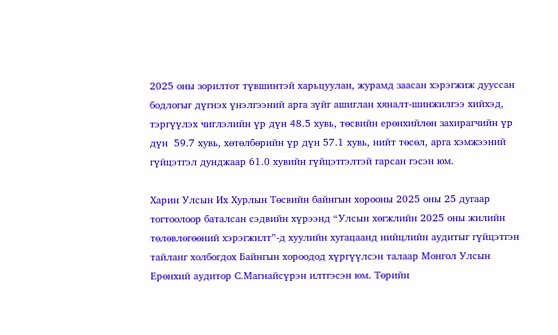2025 оны зорилтот түвшинтэй харьцуулан, журамд заасан хэрэгжиж дууссан бодлогыг дүгнэх үнэлгээний арга зүйг ашиглан хяналт-шинжилгээ хийхэд, тэргүүлэх чиглэлийн үр дүн 48.5 хувь, төсвийн ерөнхийлөн захирагчийн үр дүн  59.7 хувь, хөтөлбөрийн үр дүн 57.1 хувь, нийт төсөл, арга хэмжээний гүйцэтгэл дунджаар 61.0 хувийн гүйцэтгэлтэй гарсан гэсэн юм.

Харин Улсын Их Хурлын Төсвийн байнгын хорооны 2025 оны 25 дугаар тогтоолоор баталсан сэдвийн хүрээнд “Улсын хөгжлийн 2025 оны жилийн төлөвлөгөөний хэрэгжилт”-д хуулийн хугацаанд нийцлийн аудитыг гүйцэтгэн тайланг холбогдох Байнгын хороодод хүргүүлсэн талаар Монгол Улсын Ерөнхий аудитор С.Магнайсүрэн илтгэсэн юм. Төрийн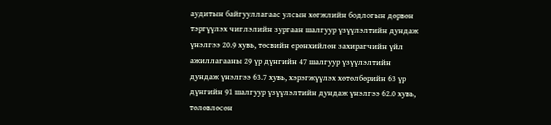аудитын байгууллагаас улсын хөгжлийн бодлогын дөрвөн тэргүүлэх чиглэлийн зургаан шалгуур үзүүлэлтийн дундаж үнэлгээ 20.9 хувь, төсвийн ерөнхийлөн захирагчийн үйл ажиллагааны 29 үр дүнгийн 47 шалгуур үзүүлэлтийн дундаж үнэлгээ 63.7 хувь, хэрэгжүүлэх хөтөлбөрийн 63 үр дүнгийн 91 шалгуур үзүүлэлтийн дундаж үнэлгээ 62.0 хувь, төлөвлөсөн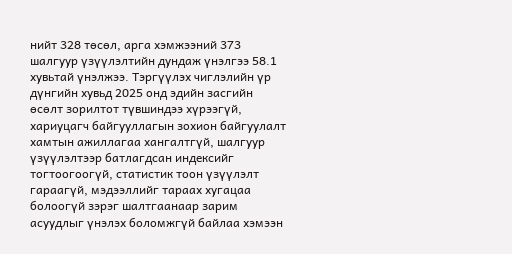нийт 328 төсөл, арга хэмжээний 373 шалгуур үзүүлэлтийн дундаж үнэлгээ 58.1 хувьтай үнэлжээ. Тэргүүлэх чиглэлийн үр дүнгийн хувьд 2025 онд эдийн засгийн өсөлт зорилтот түвшиндээ хүрээгүй, хариуцагч байгууллагын зохион байгуулалт хамтын ажиллагаа хангалтгүй, шалгуур үзүүлэлтээр батлагдсан индексийг тогтоогоогүй, статистик тоон үзүүлэлт гараагүй, мэдээллийг тараах хугацаа болоогүй зэрэг шалтгаанаар зарим асуудлыг үнэлэх боломжгүй байлаа хэмээн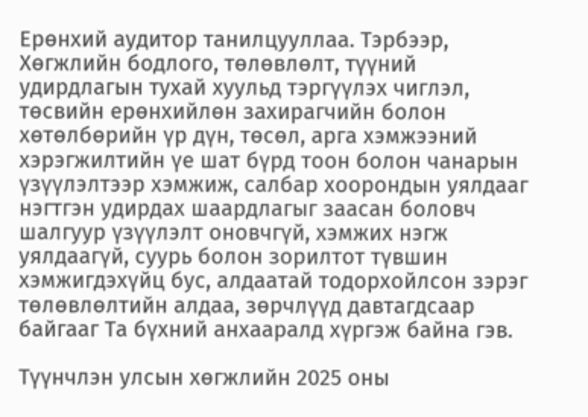Ерөнхий аудитор танилцууллаа. Тэрбээр, Хөгжлийн бодлого, төлөвлөлт, түүний удирдлагын тухай хуульд тэргүүлэх чиглэл, төсвийн ерөнхийлөн захирагчийн болон хөтөлбөрийн үр дүн, төсөл, арга хэмжээний хэрэгжилтийн үе шат бүрд тоон болон чанарын үзүүлэлтээр хэмжиж, салбар хоорондын уялдааг нэгтгэн удирдах шаардлагыг заасан боловч шалгуур үзүүлэлт оновчгүй, хэмжих нэгж уялдаагүй, суурь болон зорилтот түвшин хэмжигдэхүйц бус, алдаатай тодорхойлсон зэрэг төлөвлөлтийн алдаа, зөрчлүүд давтагдсаар байгааг Та бүхний анхааралд хүргэж байна гэв.

Түүнчлэн улсын хөгжлийн 2025 оны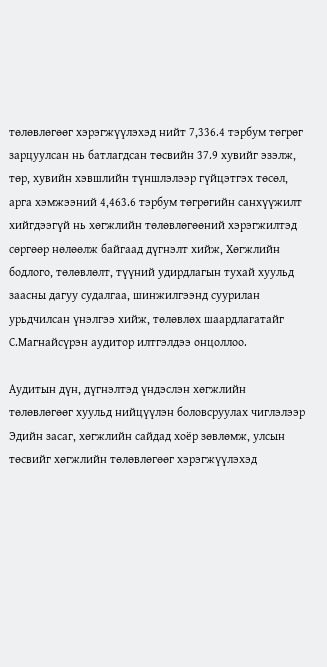төлөвлөгөөг хэрэгжүүлэхэд нийт 7,336.4 тэрбум төгрөг зарцуулсан нь батлагдсан төсвийн 37.9 хувийг эзэлж, төр, хувийн хэвшлийн түншлэлээр гүйцэтгэх төсөл, арга хэмжээний 4,463.6 тэрбум төгрөгийн санхүүжилт хийгдээгүй нь хөгжлийн төлөвлөгөөний хэрэгжилтэд сөргөөр нөлөөлж байгаад дүгнэлт хийж, Хөгжлийн бодлого, төлөвлөлт, түүний удирдлагын тухай хуульд заасны дагуу судалгаа, шинжилгээнд суурилан урьдчилсан үнэлгээ хийж, төлөвлөх шаардлагатайг С.Магнайсүрэн аудитор илтгэлдээ онцоллоо.

Аудитын дүн, дүгнэлтэд үндэслэн хөгжлийн төлөвлөгөөг хуульд нийцүүлэн боловсруулах чиглэлээр Эдийн засаг, хөгжлийн сайдад хоёр зөвлөмж, улсын төсвийг хөгжлийн төлөвлөгөөг хэрэгжүүлэхэд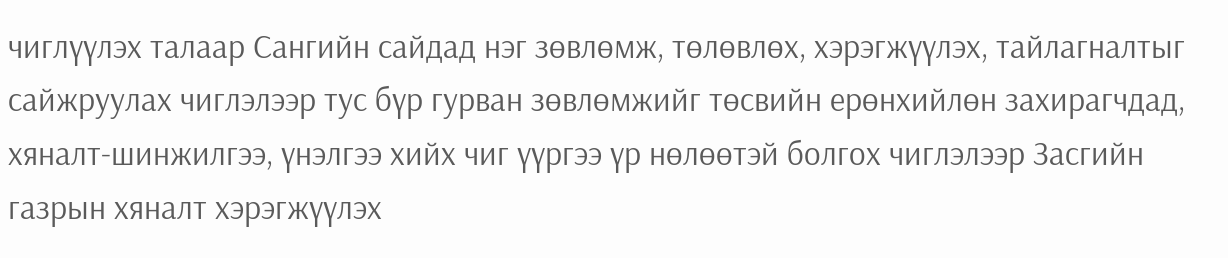чиглүүлэх талаар Сангийн сайдад нэг зөвлөмж, төлөвлөх, хэрэгжүүлэх, тайлагналтыг сайжруулах чиглэлээр тус бүр гурван зөвлөмжийг төсвийн ерөнхийлөн захирагчдад, хяналт-шинжилгээ, үнэлгээ хийх чиг үүргээ үр нөлөөтэй болгох чиглэлээр Засгийн газрын хяналт хэрэгжүүлэх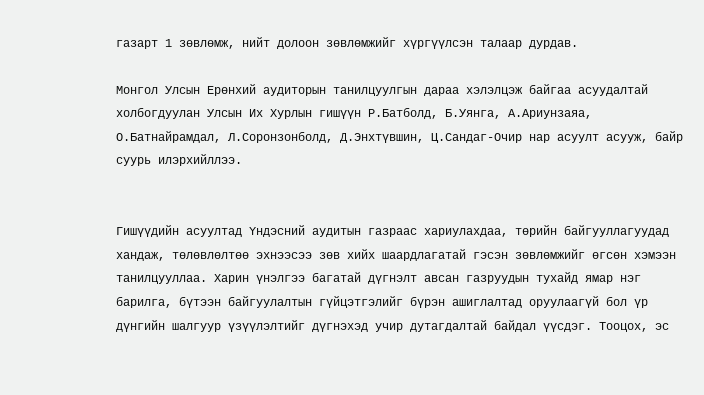газарт 1 зөвлөмж, нийт долоон зөвлөмжийг хүргүүлсэн талаар дурдав.

Монгол Улсын Ерөнхий аудиторын танилцуулгын дараа хэлэлцэж байгаа асуудалтай холбогдуулан Улсын Их Хурлын гишүүн Р.Батболд, Б.Уянга, А.Ариунзаяа, О.Батнайрамдал, Л.Соронзонболд, Д.Энхтүвшин, Ц.Сандаг-Очир нар асуулт асууж, байр суурь илэрхийллээ.


Гишүүдийн асуултад Үндэсний аудитын газраас хариулахдаа, төрийн байгууллагуудад хандаж, төлөвлөлтөө эхнээсээ зөв хийх шаардлагатай гэсэн зөвлөмжийг өгсөн хэмээн танилцууллаа. Харин үнэлгээ багатай дүгнэлт авсан газруудын тухайд ямар нэг барилга, бүтээн байгуулалтын гүйцэтгэлийг бүрэн ашиглалтад оруулаагүй бол үр дүнгийн шалгуур үзүүлэлтийг дүгнэхэд учир дутагдалтай байдал үүсдэг. Тооцох, эс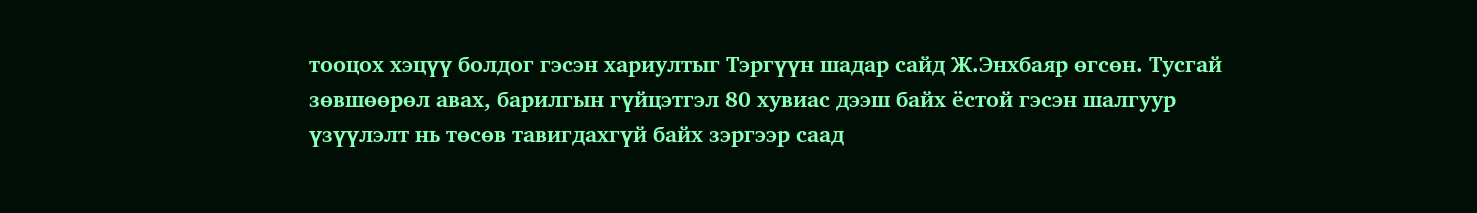тооцох хэцүү болдог гэсэн хариултыг Тэргүүн шадар сайд Ж.Энхбаяр өгсөн. Тусгай зөвшөөрөл авах, барилгын гүйцэтгэл 80 хувиас дээш байх ёстой гэсэн шалгуур үзүүлэлт нь төсөв тавигдахгүй байх зэргээр саад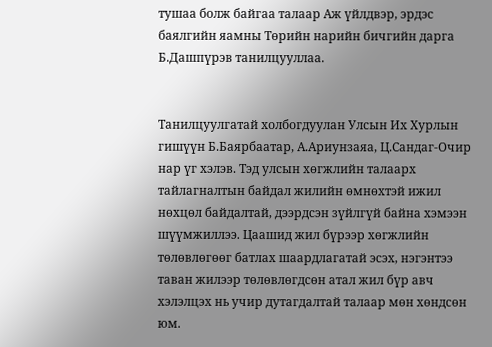тушаа болж байгаа талаар Аж үйлдвэр, эрдэс баялгийн яамны Төрийн нарийн бичгийн дарга Б.Дашпүрэв танилцууллаа.


Танилцуулгатай холбогдуулан Улсын Их Хурлын гишүүн Б.Баярбаатар, А.Ариунзаяа, Ц.Сандаг-Очир нар үг хэлэв. Тэд улсын хөгжлийн талаарх тайлагналтын байдал жилийн өмнөхтэй ижил нөхцөл байдалтай, дээрдсэн зүйлгүй байна хэмээн шүүмжиллээ. Цаашид жил бүрээр хөгжлийн төлөвлөгөөг батлах шаардлагатай эсэх, нэгэнтээ таван жилээр төлөвлөгдсөн атал жил бүр авч хэлэлцэх нь учир дутагдалтай талаар мөн хөндсөн юм.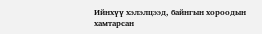Ийнхүү хэлэлцээд, байнгын хороодын хамтарсан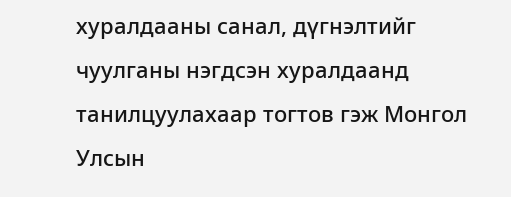хуралдааны санал, дүгнэлтийг чуулганы нэгдсэн хуралдаанд танилцуулахаар тогтов гэж Монгол Улсын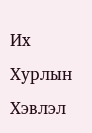Их Хурлын Хэвлэл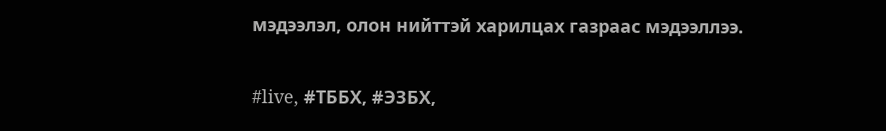мэдээлэл, олон нийттэй харилцах газраас мэдээллээ.

#live, #ТББХ, #ЭЗБХ,